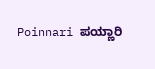Poinnari ಪಯ್ಣಾರಿ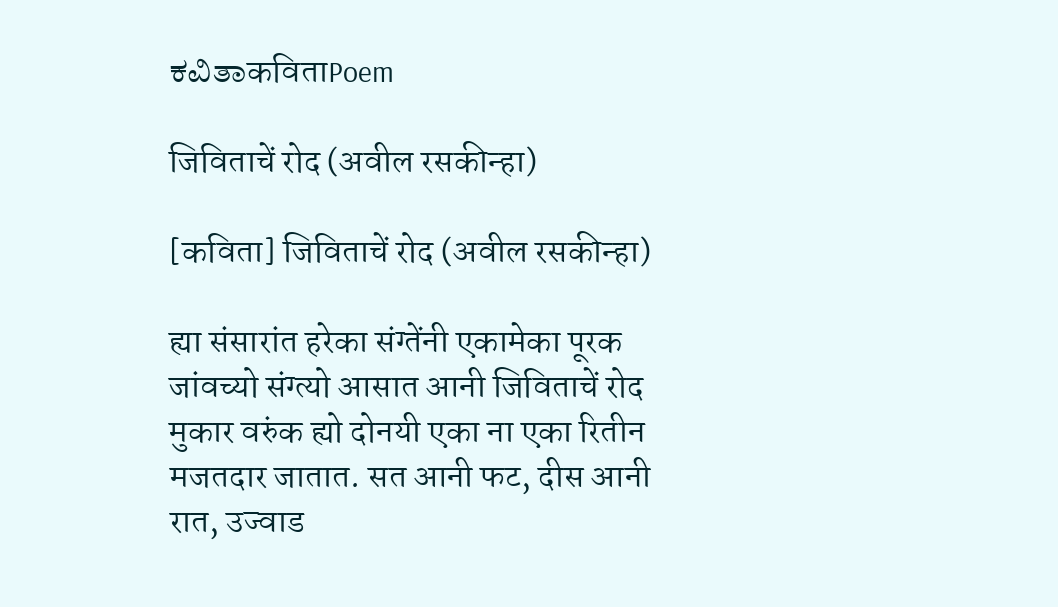ಕವಿತಾकविताPoem

जिविताचें रोद (अवील रसकीन्हा)

[कविता] जिविताचें रोद (अवील रसकीन्हा)

ह्या संसारांत हरेका संग्तेंनी एकामेका पूरक जांवच्यो संग्त्यो आसात आनी जिविताचें रोद मुकार वरुंक ह्यो दोन‌यी एका ना एका रितीन मजत‌दार जातात. सत आनी फट, दीस आनी रात, उज्वाड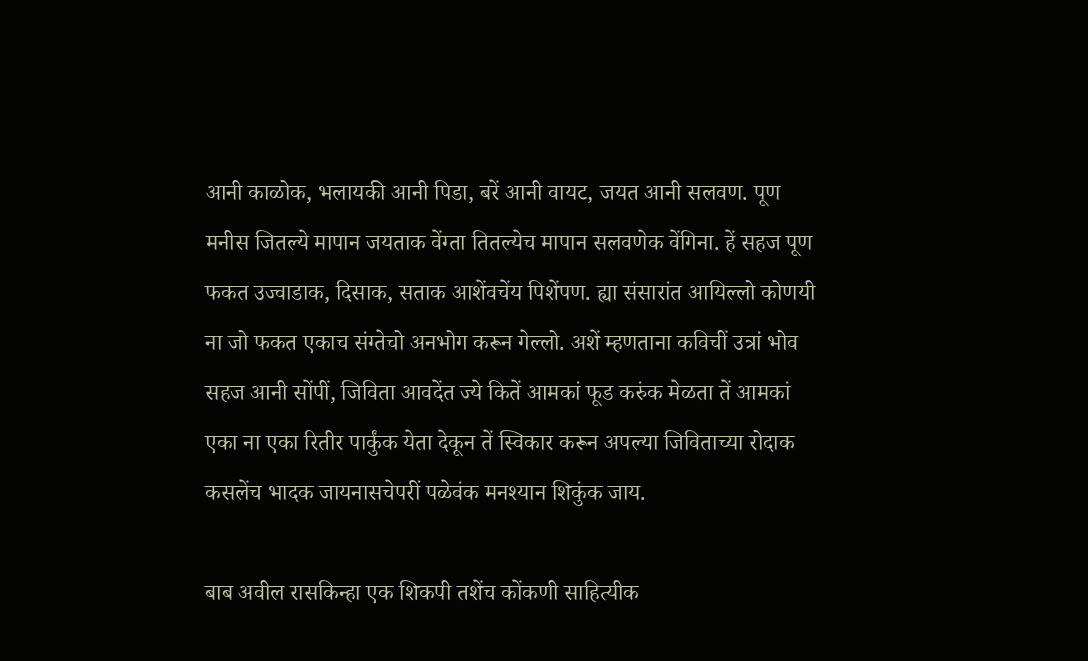आनी काळोक, भलायकी आनी पिडा, बरें आनी वायट, जयत आनी सलवण. पूण मनीस जितल्ये मापान जयताक वेंग्ता तितल्येच मापान सलवणेक वेंगिना. हें सहज पूण फकत उज्वाडाक, दिसाक, सताक आशेंवचेंय पिशेंपण. ह्या संसारांत आयिल्लो कोण‌यी ना जो फकत एकाच संग्तेचो अनभोग करून गेल्लो. अशें म्हणताना कविचीं उत्रां भोव सहज आनी सोंपीं, जिविता आवदेंत ज्ये कितें आमकां फूड करुंक मेळता तें आमकां एका ना एका रितीर पार्कुंक येता देकून तें स्विकार करून अपल्या जिविताच्या रोदाक कसलेंच भादक जायनासचेपरीं पळेवंक मनश्यान शिकुंक जाय.

बाब अवील रासकिन्हा एक शिकपी तशेंच कोंकणी साहित्यीक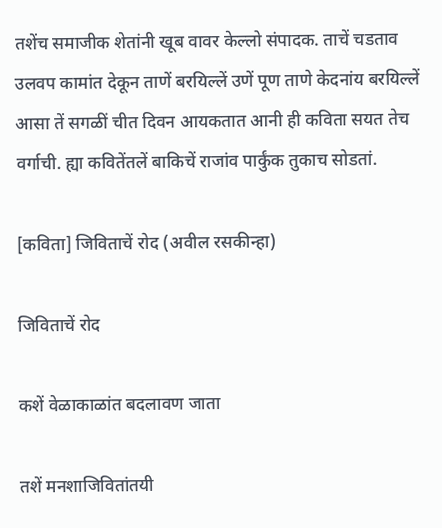तशेंच समाजीक शेतांनी खूब वावर केल्लो संपादक. ताचें चडताव उलवप कामांत देकून ताणें बरयिल्लें उणें पूण ताणे केदनांय बरयिल्लें आसा तें सगळीं चीत दिवन आयकतात आनी ही कविता सयत तेच वर्गाची. ह्या कवितेंतलें बाकिचें राजांव पार्कुंक तुकाच सोडतां.

[कविता] जिविताचें रोद (अवील रसकीन्हा)

जिविताचें रोद

कशें वेळाकाळांत बदलावण जाता

तशें मनशाजिवितांत‍यी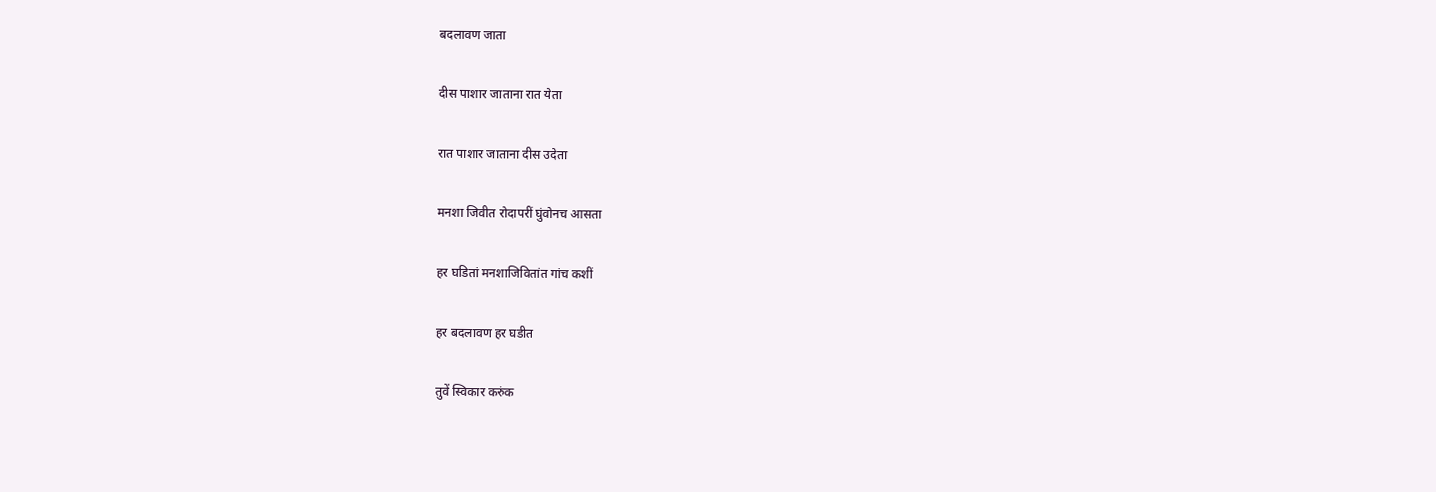बदलावण जाता

दीस पाशार जाताना रात येता

रात पाशार जाताना दीस उदेता

मनशा जिवीत रोदापरीं घुंवोन‍च आसता

हर घडितां मनशाजिवितांत गांच कशीं

हर बदलावण हर घडीत

तुवें स्विकार करुंक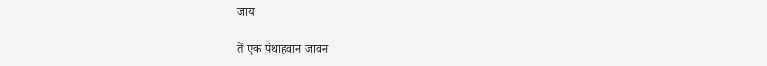जाय

तें एक पंथाहवान जावन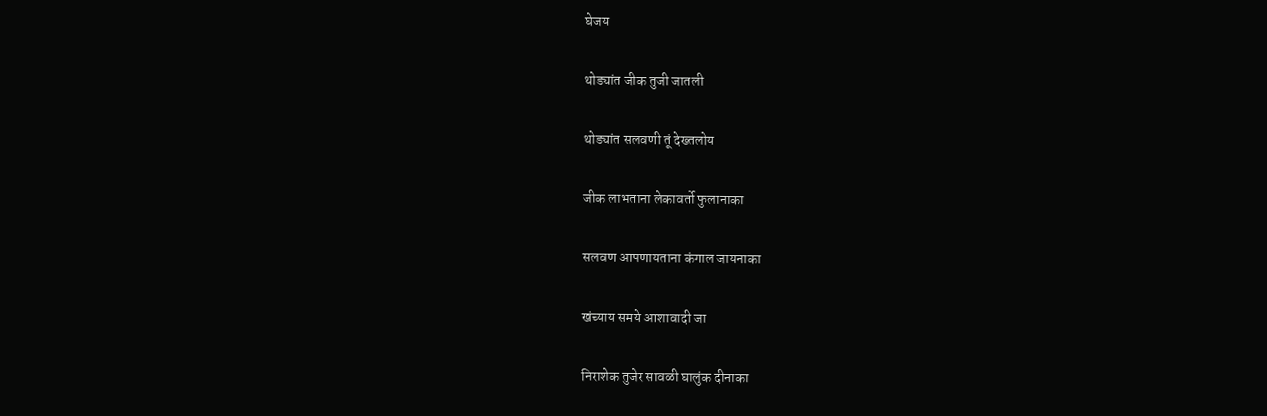घेजय

थोड्यांत जीक तुजी जातली

थोड्यांत सलवणी तूं देख्तलोय

जीक लाभताना लेकावर्तो फुलानाका

सलवण आपणायताना कंगाल जायनाका

खंच्याय समये आशावादी जा

निराशेक तुजेर सावळी घालुंक दीनाका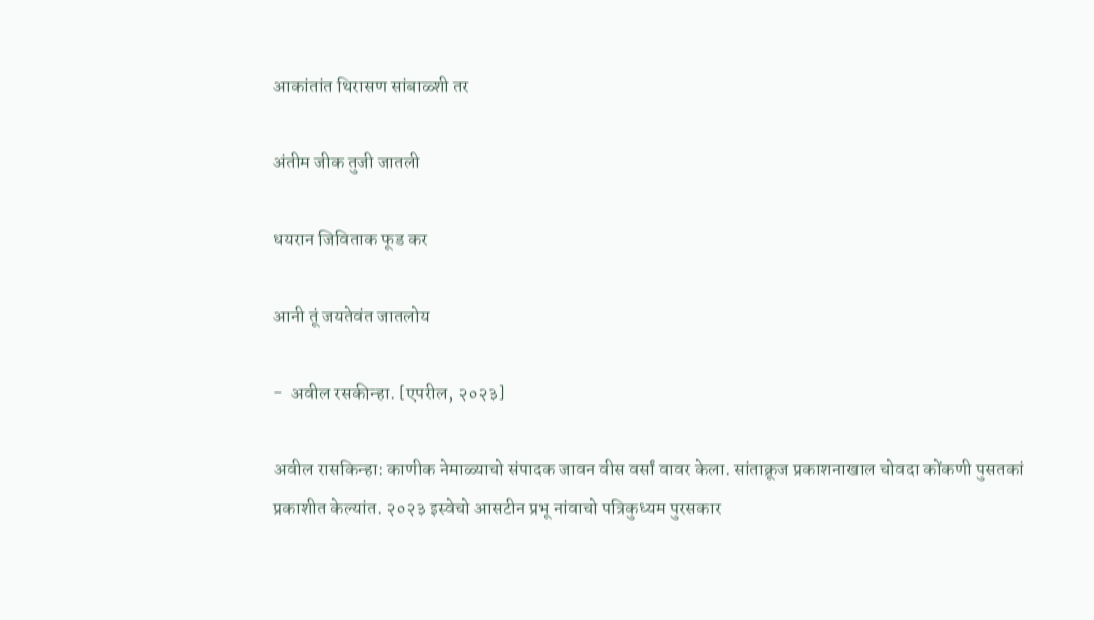आकांतांत थिरासण सांबाळ्शी तर

अंतीम जीक तुजी जातली

धयरान जिविताक फूड कर

आनी तूं जयतेवंत जातलोय

-  अवील रसकीन्हा. [एपरील, २०२३]

अवील रासकिन्हा: काणीक नेमाळ्याचो संपादक जावन वीस वर्सां वावर केला. सांताक्रूज प्रकाशनाखाल चोवदा कोंकणी पुसतकां प्रकाशीत केल्यांत. २०२३ इस्वेचो आसटीन प्रभू नांवाचो पत्रिकुध्यम पुरसकार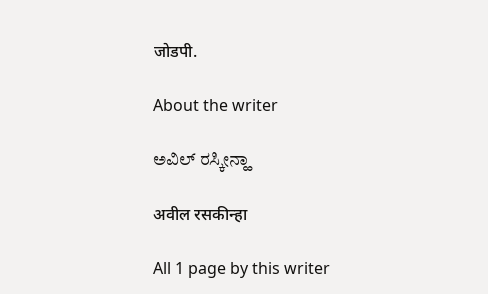जोडपी.

About the writer

ಅವಿಲ್ ರಸ್ಕೀನ್ಹಾ

अवील रसकीन्हा

All 1 page by this writer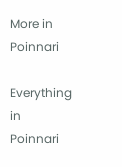More in Poinnari

Everything in Poinnari